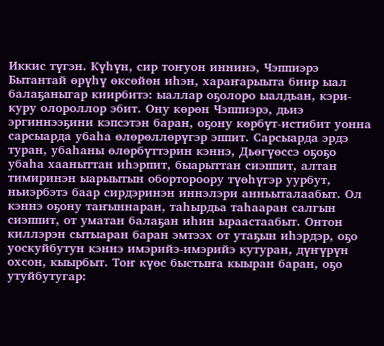Иккис түгэн. Күhүн, сир тоҥуон иннинэ, Чэппиэрэ Бытантай өрүhү өксөйөн иһэн, хараҥарыыта биир ыал балаҕаныгар киирбитэ: ыаллар оҕолоро ыалдьан, кэри-куру олороллор эбит. Ону көрөн Чэппиэрэ, дьиэ эргиннээҕини кэпсэтэн баран, оҕону көрбүт-истибит уонна сарсыарда убаһа өлөрөллөрүгэр эппит. Сарсыарда эрдэ туран, убаhаны өлөрбүттэрин кэннэ, Дьөгүөссэ оҕоҕо убаhа хааныттан иhэрпит, быарыттан сиэппит, алтан тимиринэн ыарыытын обортороору түөhүгэр уурбут, ньиэрбэтэ баар сирдэринэн иннэлэри анньыталаабыт. Ол кэннэ оҕону таҥыннаран, таhырдьа таhааран салгын сиэппит, от уматан балаҕан иhин ыраастаабыт. Онтон киллэрэн сытыаран баран эмтээх от утаҕын иhэрдэр, оҕо уоскуйбутун кэннэ имэрийэ-имэрийэ кутуран, дүҥүрүн охсон, кыырбыт. Тоҥ күөс быстыҥа кыыран баран, оҕо утуйбутугар: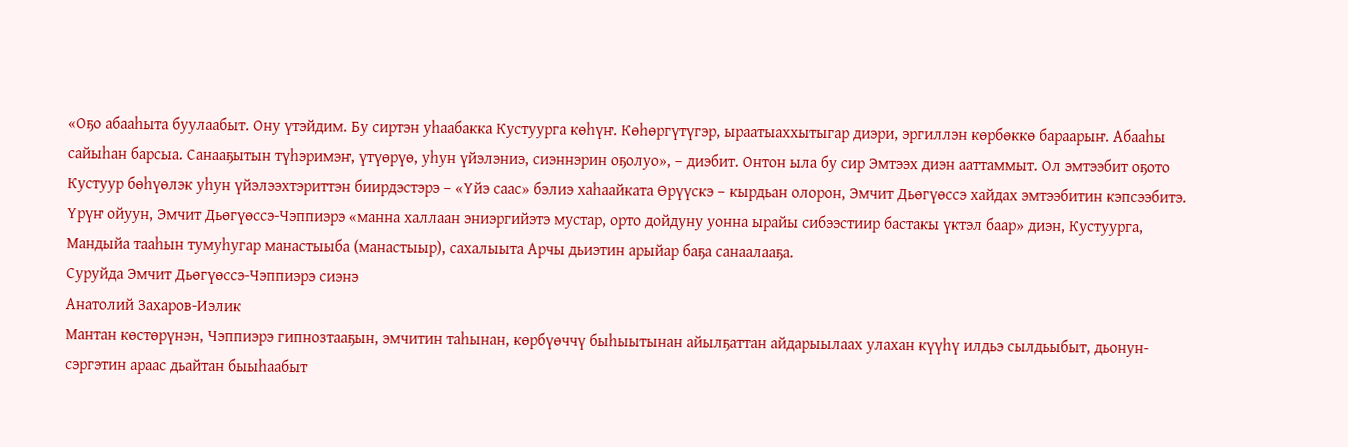«Оҕо абааhыта буулаабыт. Ону үтэйдим. Бу сиртэн уhаабакка Кустуурга көhүҥ. Көһөргүтүгэр, ыраатыаххытыгар диэри, эргиллэн көрбөккө бараарыҥ. Абааһы сайыһан барсыа. Санааҕытын түhэримэҥ, үтүөрүө, уhун үйэлэниэ, сиэннэрин оҕолуо», – диэбит. Онтон ыла бу сир Эмтээх диэн ааттаммыт. Ол эмтээбит оҕото Кустуур бөһүөлэк уhун үйэлээхтэриттэн биирдэстэрэ – «Үйэ саас» бэлиэ хаhаайката Өрүүскэ – кырдьан олорон, Эмчит Дьөгүөссэ хайдах эмтээбитин кэпсээбитэ.
Үрүҥ ойуун, Эмчит Дьөгүөссэ-Чэппиэрэ «манна халлаан эниэргийэтэ мустар, орто дойдуну уонна ырайы сибээстиир бастакы үктэл баар» диэн, Кустуурга, Мандыйа тааһын тумуһугар манастыыба (манастыыр), сахалыыта Арчы дьиэтин арыйар баҕа санаалааҕа.
Суруйда Эмчит Дьөгүөссэ-Чэппиэрэ сиэнэ
Анатолий Захаров-Иэлик
Мантан көстөрүнэн, Чэппиэрэ гипнозтааҕын, эмчитин таһынан, көрбүөччү быһыытынан айылҕаттан айдарыылаах улахан күүһү илдьэ сылдьыбыт, дьонун-сэргэтин араас дьайтан быыһаабыт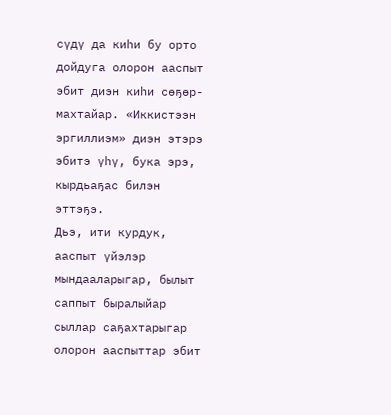сүдү да киһи бу орто дойдуга олорон ааспыт эбит диэн киһи сөҕөр-махтайар. «Иккистээн эргиллиэм» диэн этэрэ эбитэ үһү, бука эрэ, кырдьаҕас билэн эттэҕэ.
Дьэ, ити курдук, ааспыт үйэлэр мындааларыгар, былыт саппыт быралыйар сыллар саҕахтарыгар олорон ааспыттар эбит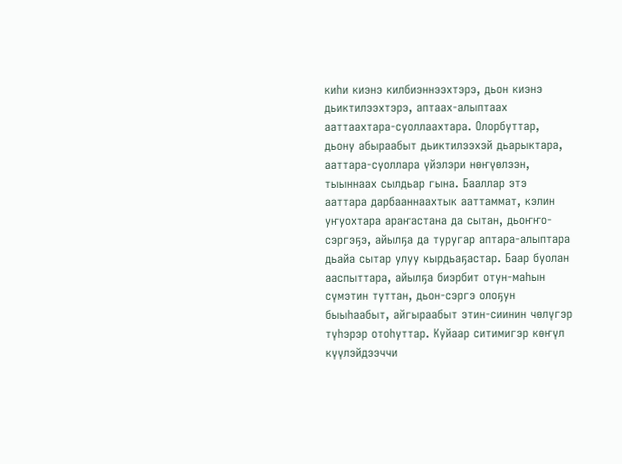киһи киэнэ килбиэннээхтэрэ, дьон киэнэ дьиктилээхтэрэ, аптаах-алыптаах ааттаахтара-суоллаахтара. Олорбуттар, дьону абыраабыт дьиктилээхэй дьарыктара, ааттара-суоллара үйэлэри нөҥүөлээн, тыыннаах сылдьар гына. Бааллар этэ ааттара дарбааннаахтык ааттаммат, кэлин уҥуохтара араҥастана да сытан, дьоҥҥо-сэргэҕэ, айылҕа да туругар аптара-алыптара дьайа сытар улуу кырдьаҕастар. Баар буолан ааспыттара, айылҕа биэрбит отун-маһын сүмэтин туттан, дьон-сэргэ олоҕун быыһаабыт, айгыраабыт этин-сиинин чөлүгэр түһэрэр отоһуттар. Куйаар ситимигэр көҥүл күүлэйдээччи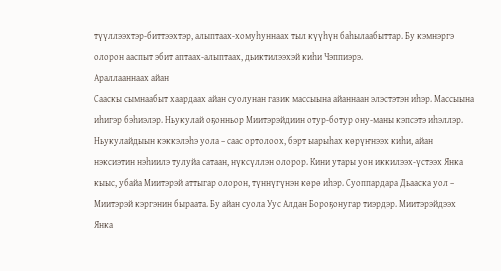түүллээхтэр-биттээхтэр, алыптаах-хомуһуннаах тыл күүһүн баһылаабыттар. Бу кэмнэргэ олорон ааспыт эбит аптаах-алыптаах, дьиктилээхэй киһи Чэппиэрэ.
Араллааннаах айан
Сааскы сымнаабыт хаардаах айан суолунан газик массыына айаннаан элэстэтэн иһэр. Массыына иһигэр бэһиэлэр. Ньукулай оҕонньор Миитэрэйдиин отур-ботур ону-маны кэпсэтэ иһэллэр. Ньукулайдыын кэккэлэһэ уола – саас ортолоох, бэрт ыарыһах көрүҥнээх киһи, айан нэксиэтин нэһиилэ тулуйа сатаан, нүксүллэн олорор. Кини утары уон иккилээх-үстээх Янка кыыс, убайа Миитэрэй аттыгар олорон, түннүгүнэн көрө иһэр. Суоппардара Дьааска уол – Миитэрэй кэргэнин быраата. Бу айан суола Уус Алдан Бороҕонугар тиэрдэр. Миитэрэйдээх Янка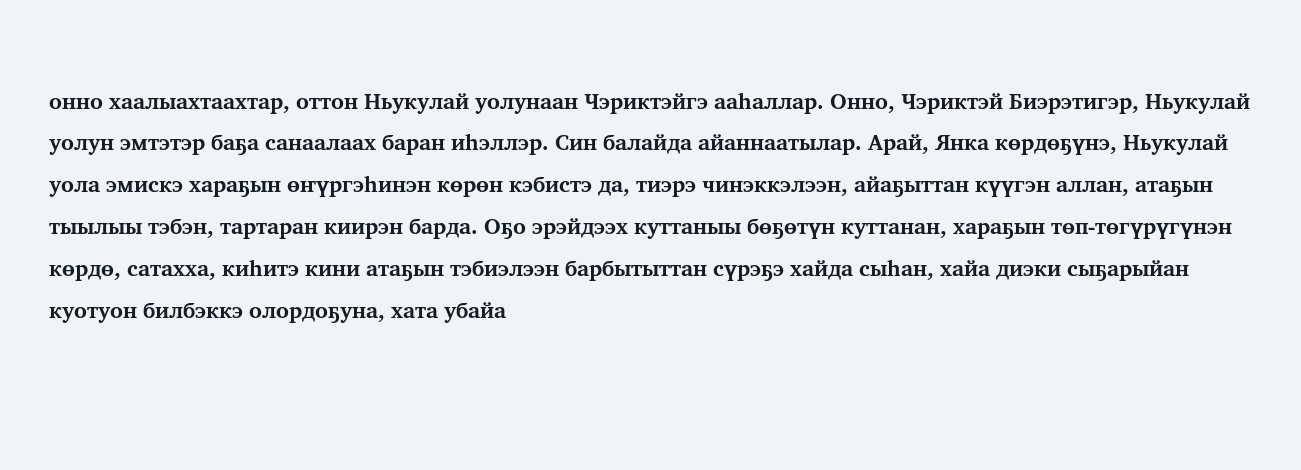онно хаалыахтаахтар, оттон Ньукулай уолунаан Чэриктэйгэ ааһаллар. Онно, Чэриктэй Биэрэтигэр, Ньукулай уолун эмтэтэр баҕа санаалаах баран иһэллэр. Син балайда айаннаатылар. Арай, Янка көрдөҕүнэ, Ньукулай уола эмискэ хараҕын өҥүргэһинэн көрөн кэбистэ да, тиэрэ чинэккэлээн, айаҕыттан күүгэн аллан, атаҕын тыылыы тэбэн, тартаран киирэн барда. Оҕо эрэйдээх куттаныы бөҕөтүн куттанан, хараҕын төп-төгүрүгүнэн көрдө, сатахха, киһитэ кини атаҕын тэбиэлээн барбытыттан сүрэҕэ хайда сыһан, хайа диэки сыҕарыйан куотуон билбэккэ олордоҕуна, хата убайа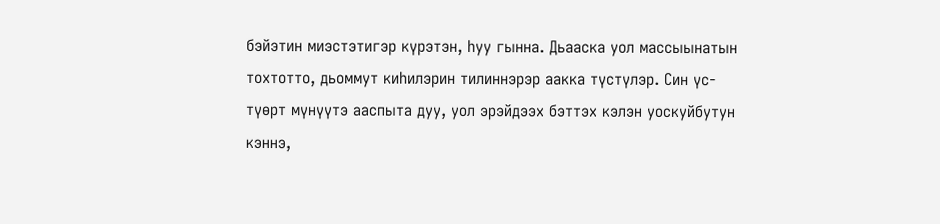бэйэтин миэстэтигэр күрэтэн, һуу гынна. Дьааска уол массыынатын тохтотто, дьоммут киһилэрин тилиннэрэр аакка түстүлэр. Син үс-түөрт мүнүүтэ ааспыта дуу, уол эрэйдээх бэттэх кэлэн уоскуйбутун кэннэ,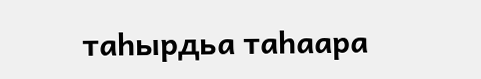таһырдьа таһаара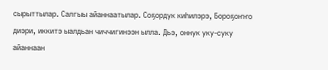сырыттылар. Салгыы айаннаатылар. Соҕордук киһилэрэ, Бороҕоҥҥо диэри, иккитэ ыалдьан чиччигинээн ылла. Дьэ, оннук уку-суку айаннаан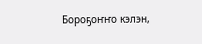Бороҕоҥҥо кэлэн,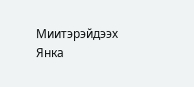Миитэрэйдээх Янка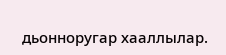дьонноругар хааллылар.